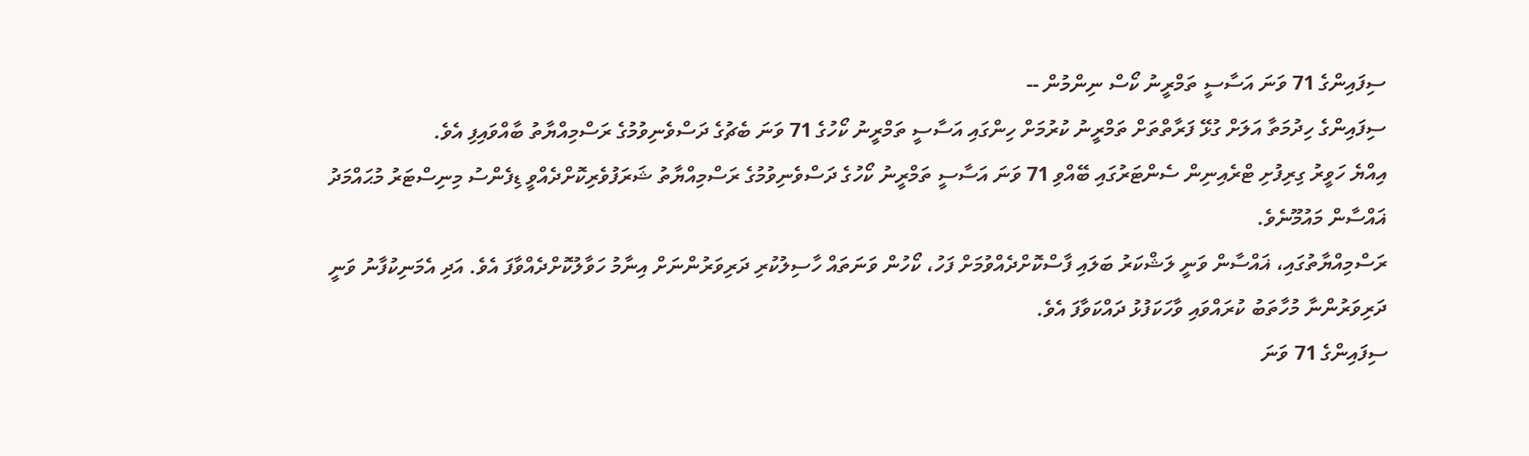ސިފައިންގެ 71 ވަނަ އަސާސީ ތަމްރީނު ކޯސް ނިންމުން --
ސިފައިންގެ ހިދުމަތާ އަލަށް ގުޅޭ ފަރާތްތަށް ތަމްރީނު ކުރުމަށް ހިންގައި އަސާސީ ތަމްރީނު ކޯހުގެ 71 ވަނަ ބެޗުގެ ދަސްވެނިވުމުގެ ރަސްމިއްޔާތު ބާއްވައިފި އެވެ.
އިއްޔެ ހަވީރު ގިރިފުށި ޓްރެއިނިން ސެންޓަރުގައި ބޭއްވި 71 ވަނަ އަސާސީ ތަމްރީނު ކޯހުގެ ދަސްވެނިވުމުގެ ރަސްމިއްޔާތު ޝަރަފުވެރިކޮށްދެއްވީ ޑިފެންސު މިނިސްޓަރު މުޙައްމަދު ޣައްސާން މައުމޫނެވެ.
ރަސްމިއްޔާތުގައި، ޣައްސާން ވަނީ ލަޝްކަރު ބަލައި ފާސްކޮށްދެއްވުމަށް ފަހު، ކޯހުން ވަނަތައް ހާސިލުކުރި ދަރިވަރުންނަށް އިނާމު ހަވާލުކޮށްދެއްވާފަ އެވެ. އަދި އެމަނިކުފާނު ވަނީ ދަރިވަރުންނާ މުހާތަބު ކުރައްވައި ވާހަކަފުޅު ދައްކަވާފަ އެވެ.
ސިފައިންގެ 71 ވަނަ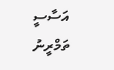އަސާސީ ތަމްރީނު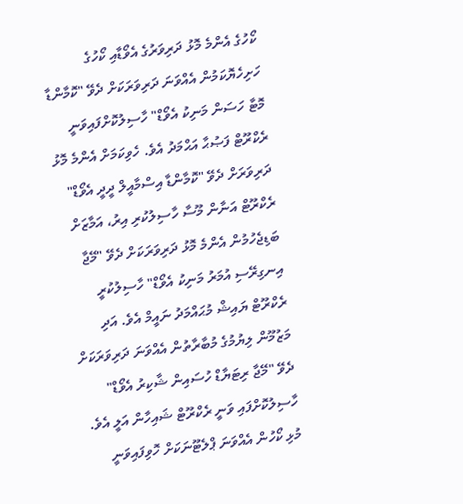ކޯހުގެ އެންމެ މޮޅު ދަރިވަރުގެ އެވޯޑާއި ކޯހުގެ ހަށިހެޔޮކަމުން އެއްވަނަ ދަރިވަރަކަށް ދެވޭ "ކޮމާންޑާ މޮޓާ ހަސަން މަނިކު އެވޯޑް" ހާސިލުކޮށްފައިވަނީ ރެކްރޫޓް ފަޞުޙާ އަޙްމަދު އެވެ. ހެވިކަމަށް އެންމެ މޮޅު ދަރިވަރަށް ދެވޭ "ކޮމާންޑާ އިސްމާއީލް ދީދީ އެވޯޑް" ރެކްރޫޓް އަނާން މޫސާ ހާސިލުކުރި އިރު، އަމާޒަށް ބަޑިޖެހުމުން އެންމެ މޮޅު ދަރިވަރަކަށް ދެވޭ "މޭޖާ އިނގިރޭސި އުމަރު މަނިކު އެވޯޑް" ހާސިލުކުރީ ރެކްރޫޓް ޔައިޝް މުޙައްމަދު ނައީމް އެވެ. އަދި މަޒުމޫން ލިޔުމުގެ މުބާރާތުން އެއްވަނަ ދަރިވަރަކަށް ދެވޭ "މޭޖާ ރިޓަޔާޑް ހުސައިން ޝާކިރު އެވޯޑް" ހާސިލުކޮށްފައި ވަނީ ރެކްރޫޓް ޝައިހާން އަލީ އެވެ.
މުޅި ކޯހުން އެއްވަނަ ޕްލެޓޫނަކަށް ހޮވިފައިވަނީ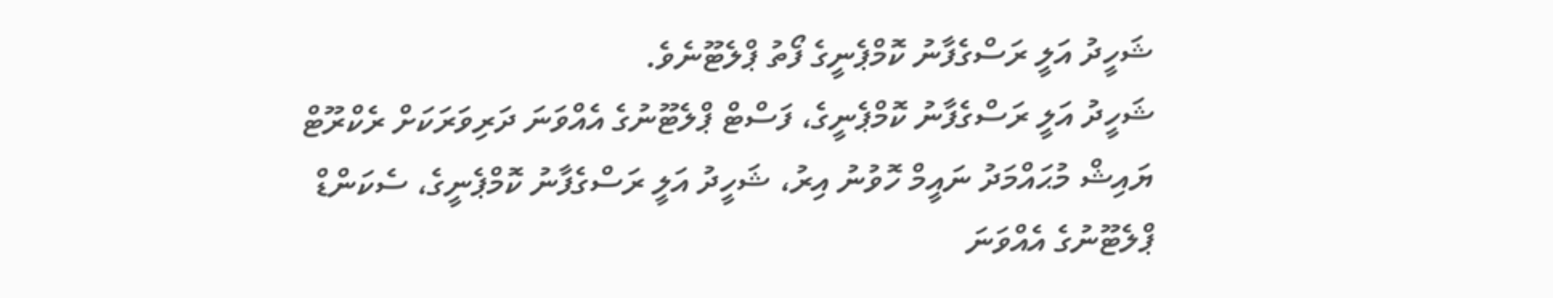ޝަހީދު އަލީ ރަސްގެފާނު ކޮމްޕެނީގެ ފޯތު ޕްލެޓޫނެވެ.
ޝަހީދު އަލީ ރަސްގެފާނު ކޮމްޕެނީގެ، ފަސްޓް ޕްލެޓޫނުގެ އެއްވަނަ ދަރިވަރަކަށް ރެކްރޫޓް ޔައިޝް މުޙައްމަދު ނައީމް ހޮވުނު އިރު، ޝަހީދު އަލީ ރަސްގެފާނު ކޮމްޕެނީގެ، ސެކަންޑް ޕްލެޓޫނުގެ އެއްވަނަ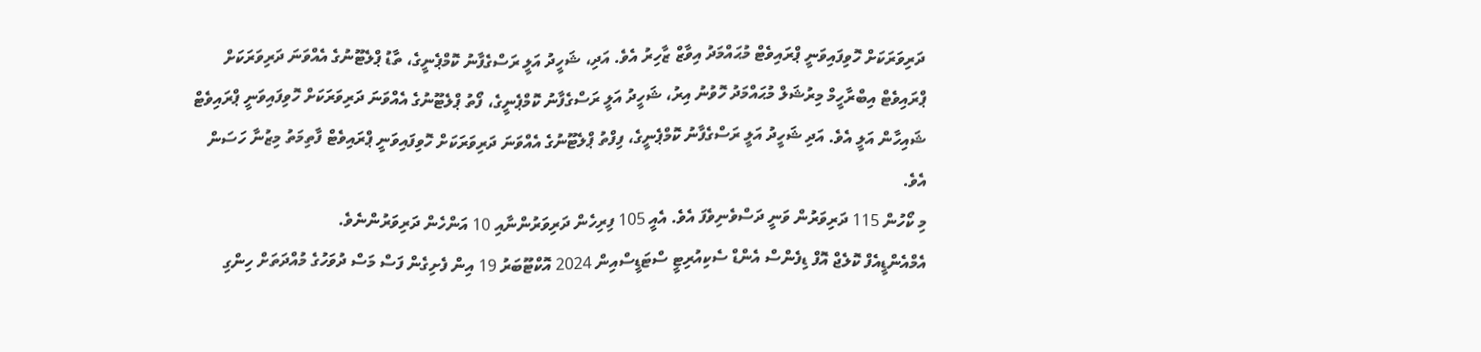ދަރިވަރަކަށް ހޮވިފައިވަނީ ޕްރައިވެޓް މުޙައްމަދު އިވާޒް ޒާހިރު އެވެ. އަދި، ޝަހީދު އަލީ ރަސްގެފާނު ކޮމްޕެނީގެ، ތާޑު ޕްލެޓޫނުގެ އެއްވަނަ ދަރިވަރަކަށް ޕްރައިވެޓް އިބްރާހީމް މިރުޝަލް މުޙައްމަދު ހޮވުނު އިރު، ޝަހީދު އަލީ ރަސްގެފާނު ކޮމްޕެނީގެ، ފޯތު ޕްލެޓޫނުގެ އެއްވަނަ ދަރިވަރަކަށް ހޮވިފައިވަނީ ޕްރައިވެޓް ޝައިހާން އަލީ އެވެ. އަދި ޝަހީދު އަލީ ރަސްގެފާނު ކޮމްޕެނީގެ، ފިފްތު ޕްލެޓޫނުގެ އެއްވަނަ ދަރިވަރަކަށް ހޮވިފައިވަނީ ޕްރައިވެޓް ފާތިމަތު މިޒުނާ ހަސަން އެވެ.
މި ކޯހުން 115 ދަރިވަރުން ވަނީ ދަސްވެނިވެފަ އެވެ. އެއީ 105 ފިރިހެން ދަރިވަރުންނާއި 10 އަންހެން ދަރިވަރުންނެވެ.
އެމްއެންޑީއެފް ކޮލެޖް އޮފް ޑިފެންސް އެންޑް ސެކިއުރިޓީ ސްޓަޑީސްއިން 2024 އޮކްޓޫބަރު 19 އިން ފެށިގެން ފަސް މަސް ދުވަހުގެ މުއްދަތަށް ހިންގި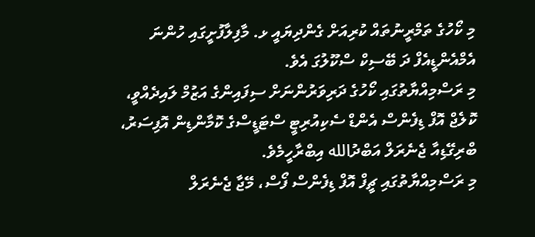މި ކޯހުގެ ތަމްރީނުތައް ކުރިއަށް ގެންދިޔައީ ޅ. މާފިލާފުށީގައި ހުންނަ އެމްއެންޑީއެފް ދަ ބޭސިކް ސްކޫލުގަ އެވެ.
މި ރަސްމިއްޔާތުގައި ކޯހުގެ ދަރިވަރުންނަށް ސިފައިންގެ އަޒުމް ލައިދެއްވީ، ކޮލެޖް އޮފް ޑިފެންސް އެންޑް ސެކިއުރިޓީ ސްޓަޑީސްގެ ކޮމާންޑިން އޮފިސަރު، ބްރިގޭޑިއާ ޖެނެރަލް އަބްދުالله އިބްރާހީމެވެ.
މި ރަސްމިއްޔާތުގައި ޗީފް އޮފް ޑިފެންސް ފޯސް، މޭޖާ ޖެނެރަލް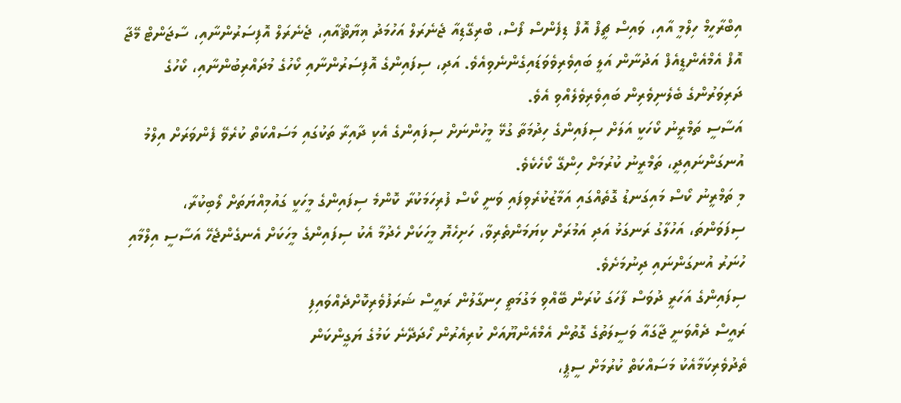އިބްރާހީމް ހިލްމީ އާއި، ވައިސް ޗީފް އޮފް ޑިފެންސް ފޯސް، ބްރިގޭޑިއާ ޖެނެރަލް އަހުމަދު ޣިޔާޘްއާއި، ޖެނެރަލް އޮފިސަރުންނާއި، ސާޖަންޓް މޭޖާ އޮފް އެމްއެންޑީއެފް އަދުނާން އަލީ ބައިވެރިވެވަޑައިގެންނެވިއެވެ. އަދި، ސިފައިންގެ އޮފިސަރުންނާއި ކޯހުގެ މުދައްރިބުންނާއި، ކޯހުގެ ދަރިވަރުންގެ ބެލެނިވެރިން ބައިވެރިވެލެއްވި އެވެ.
އަސާސީ ތަމްރީނު ކޯހަކީ އަލަށް ސިފައިންގެ ހިދުމަތާ ގުޅޭ މީހުންނަށް ސިފައިންގެ އެކި ދާއިރާ ތަކުގައި މަސައްކަތް ކުރެވޭ ފެންވަރަށް އިލްމު އުނގަންނައިދީ، ތަމްރީނު ކުރުމަށް ހިންގޭ ކޯހެކެވެ.
މި ތަމްރީނު ކޯސް މައިގަނޑު ގޮތެއްގައި އަމާޒުކުރެވިފައި ވަނީ ކޯސް ފުރިހަމަކުރާ ކޮންމެ ސިފައިންގެ މީހަކީ ގައުމިއްޔަތަށް ލޯބިކުރާ، ސިފަވަންތަ، އަހުލާގު ރަނގަޅު އަދި އަމުރަށް ކިޔަމަންތެރިވާ، ހަށިހެޔޮ މީހަކަށް ހެދުމާ އެކު ސިފައިންގެ މީހަކަށް އެނގެންޖެހޭ އަސާސީ އިލްމާއި ހުނަރު އުނގަންނައި ދިނުމަށެވެ.
ސިފައިންގެ އަހަރީ ދުވަސް ފާހަގަ ކުރަން ބޭއްވި މަގުމަތީ ހިނގާލުން ރައީސް ޝަރަފުވެރިކޮށްދެއްވައިފި
ރައީސް ދެއްވަނީ ޖާގައާ ވަސީލަތުގެ ގޮތުން އެމްއެންޔޫއަށް ކުރިއެރުން ހޯދަދޭނެ ކަމުގެ ޔަގީންކަން
ތެދުވެރިކަމާއެކު މަސައްކަތް ކުރުމަށް ސީޕީ،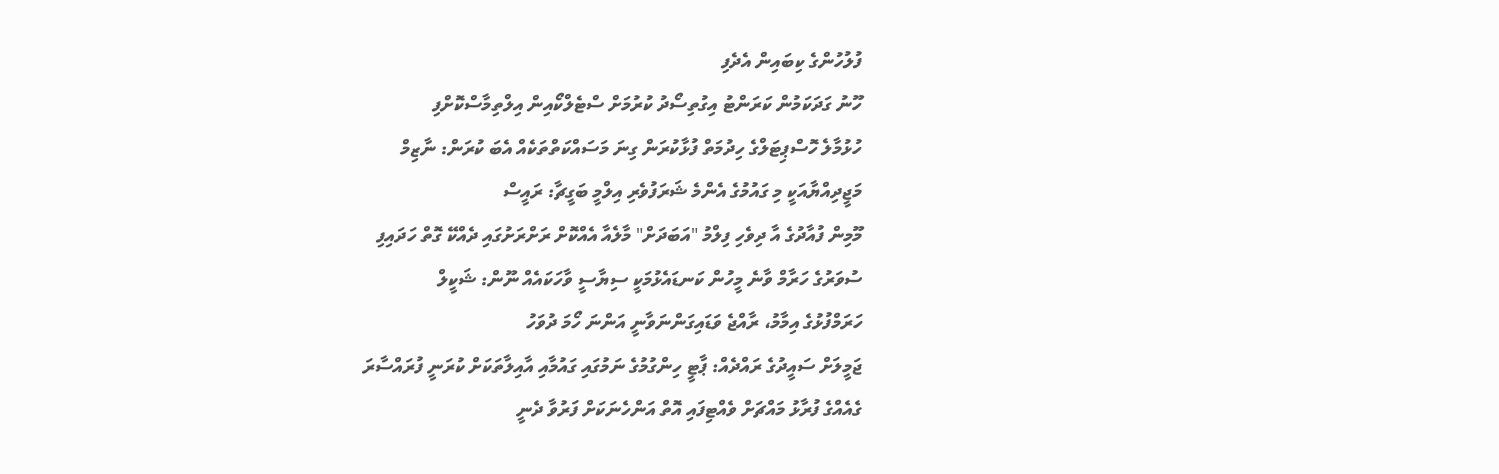ފުލުހުންގެ ކިބައިން އެދެފި
ހޫނު ގަދަކަމުން ކަރަންޓު އިގުތިސޯދު ކުރުމަށް ސްޓެލްކޯއިން އިލްތިމާސްކޮށްފި
ހުޅުމާލެ ހޮސްޕިޓަލްގެ ހިދުމަތް ފުޅާކުރަން ގިނަ މަސައްކަތްތަކެއް އެބަ ކުރަން: ނާޒިމް
މަޖީދިއްޔާއަކީ މި ގައުމުގެ އެންމެ ޝަރަފުވެރި އިލްމީ ބަގީޗާ: ރައީސް
މޫމިން ފުއާދުގެ އާ ދިވެހި ފިލްމު "އަބަދަށް" މާލެއާ އެއްކޮށް ރަށްރަށުގައި ދެއްކޭ ގޮތް ހަދައިފި
ސުވަރުގެ ހަރާމް ވާނެ މީހުން ކަނޑައެޅުމަކީ ސިޔާސީ ވާހަކައެއް ނޫން: ޝަކީލް
ހަރަމްފުޅުގެ އިމާމު، ރާއްޖެ ވަޑައިގަންނަވާނީ އަންނަ ހޯމަ ދުވަހު
ޖަމީލަށް ސައީދުގެ ރައްދެއް: ޕާޓީ ހިންގުމުގެ ނަމުގައި ގައުމާއި އާއިލާތަކަށް ކުރަނީ ފުރައްސާރަ
ގެއެއްގެ ފުރާޅު މައްޗަށް ވެއްޓިފައި އޮތް އަންހެނަކަށް ފަރުވާ ދެނީ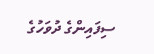ސިފައިންގެ ދުވަހުގެ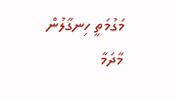މަގުމަތީ ހިނގާލުން މާދަމާ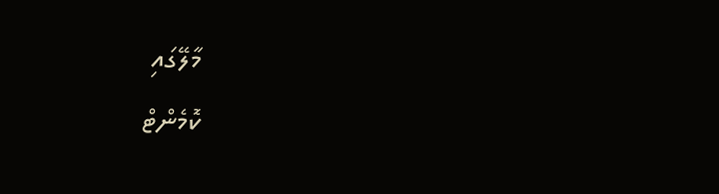މާލޭގައި
ކޮމެންޓް